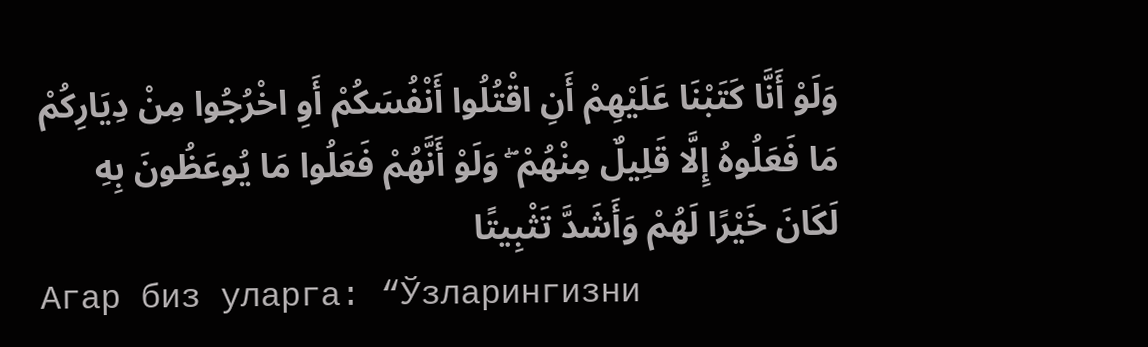وَلَوْ أَنَّا كَتَبْنَا عَلَيْهِمْ أَنِ اقْتُلُوا أَنْفُسَكُمْ أَوِ اخْرُجُوا مِنْ دِيَارِكُمْ مَا فَعَلُوهُ إِلَّا قَلِيلٌ مِنْهُمْ ۖ وَلَوْ أَنَّهُمْ فَعَلُوا مَا يُوعَظُونَ بِهِ لَكَانَ خَيْرًا لَهُمْ وَأَشَدَّ تَثْبِيتًا
Агар биз уларга: “Ўзларингизни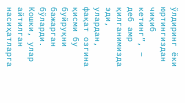ўлдиринг ёки юртингиздан чиқиб кетинг”, – деб амр қилганимизда эди, улардан, фақат озгина қисми бу буйруқни бажарган бўларди. Кошки, улар айтилган насиҳатларга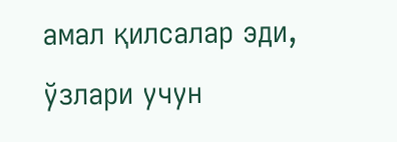амал қилсалар эди, ўзлари учун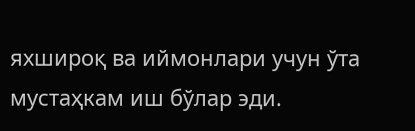яхшироқ ва иймонлари учун ўта мустаҳкам иш бўлар эди.